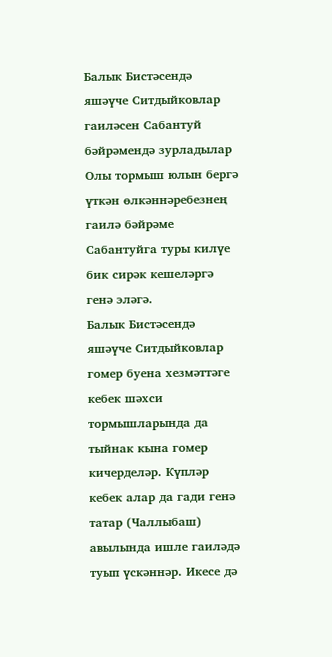Балык Бистәсендә яшәүче Ситдыйковлар гаиләсен Сабантуй бәйрәмендә зурладылар
Олы тормыш юлын бергә үткән өлкәннәребезнең гаилә бәйрәме Сабантуйга туры килүе бик сирәк кешеләргә генә эләгә.
Балык Бистәсендә яшәүче Ситдыйковлар гомер буена хезмәттәге кебек шәхси тормышларында да тыйнак кына гомер кичерделәр. Күпләр кебек алар да гади генә татар (Чаллыбаш) авылында ишле гаиләдә туып үскәннәр. Икесе дә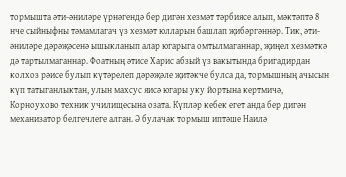тормышта әти-әниләре үрнәгендә бер дигән хезмәт тәрбиясе алып, мәктәптә 8 нче сыйныфны тәмамлагач үз хезмәт юлларын башлап җибәргәннәр. Тик, әти-әниләре дәрәҗәсенә ышыкланып алар югарыга омтылмаганнар, җиңел хезмәткә дә тартылмаганнар. Фоатның әтисе Харис абзый үз вакытында бригадирдан колхоз рәисе булып күтәрелеп дәрәҗәле җитәкче булса да, тормышның ачысын күп татыганлыктан, улын махсус яисә югары уку йортына кертмичә, Корноухово техник училищесына озата. Күпләр кебек егет анда бер дигән механизатор белгечлеге алган. Ә булачак тормыш иптәше Наилә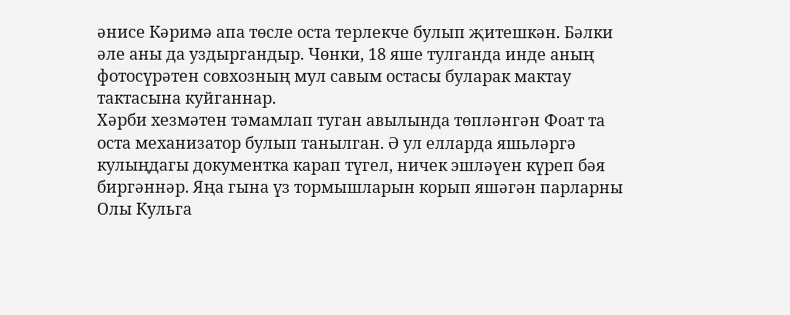әнисе Кәримә апа төсле оста терлекче булып җитешкән. Бәлки әле аны да уздыргандыр. Чөнки, 18 яше тулганда инде аның фотосүрәтен совхозның мул савым остасы буларак мактау тактасына куйганнар.
Хәрби хезмәтен тәмамлап туган авылында төпләнгән Фоат та оста механизатор булып танылган. Ә ул елларда яшьләргә кулыңдагы документка карап түгел, ничек эшләүен күреп бәя биргәннәр. Яңа гына үз тормышларын корып яшәгән парларны Олы Кульга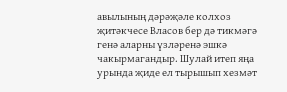авылының дәрәҗәле колхоз җитәкчесе Власов бер дә тикмәгә генә аларны үзләренә эшкә чакырмагандыр. Шулай итеп яңа урында җиде ел тырышып хезмәт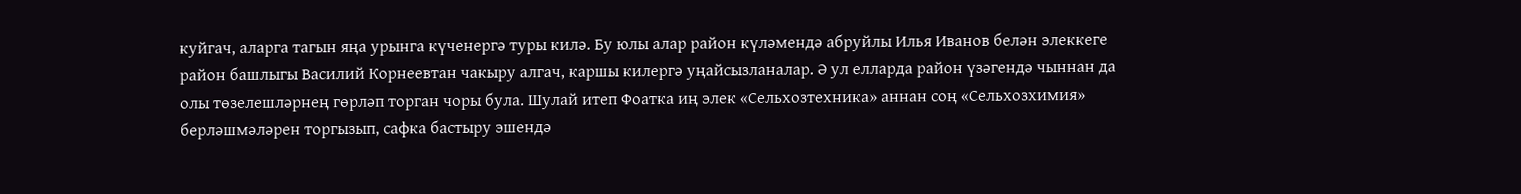куйгач, аларга тагын яңа урынга күченергә туры килә. Бу юлы алар район күләмендә абруйлы Илья Иванов белән элеккеге район башлыгы Василий Корнеевтан чакыру алгач, каршы килергә уңайсызланалар. Ә ул елларда район үзәгендә чыннан да олы төзелешләрнең гөрләп торган чоры була. Шулай итеп Фоатка иң элек «Сельхозтехника» аннан соң «Сельхозхимия» берләшмәләрен торгызып, сафка бастыру эшендә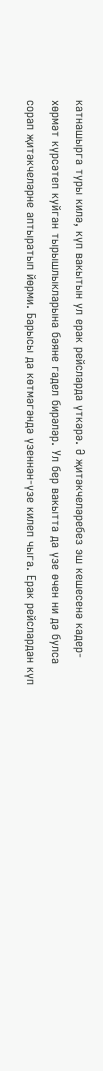катнашырга туры килә, күп вакытын ул ерак рейсларда үткәрә. Ә җитәкчеләребез эш кешесенә кадер-хөрмәт күрсәтеп куйган тырышлыкларына бәяне гадел бирәләр. Ул бер вакытта да үзе өчен ни дә булса сорап җитәкчеләрне аптыратып йөрми. Барысы да көтмәгәндә үзеннән-үзе килеп чыга. Ерак рейслардан күп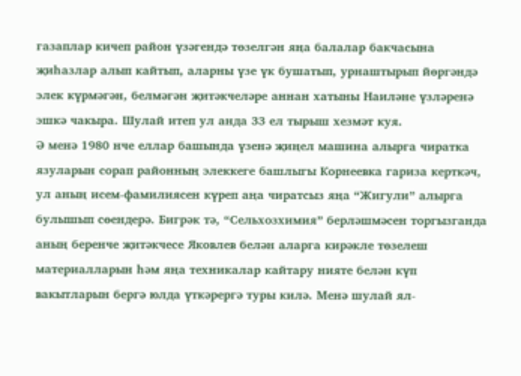газаплар кичеп район үзәгендә төзелгән яңа балалар бакчасына җиһазлар алып кайтып, аларны үзе үк бушатып, урнаштырып йөргәндә элек күрмәгән, белмәгән җитәкчеләре аннан хатыны Наиләне үзләренә эшкә чакыра. Шулай итеп ул анда 33 ел тырыш хезмәт куя.
Ә менә 1980 нче еллар башында үзенә җиңел машина алырга чиратка язуларын сорап районның элеккеге башлыгы Корнеевка гариза керткәч, ул аның исем-фамилиясен күреп аңа чиратсыз яңа “Жигули” алырга булышып сөендерә. Бигрәк тә, “Сельхозхимия” берләшмәсен торгызганда аның беренче җитәкчесе Яковлев белән аларга кирәкле төзелеш материалларын һәм яңа техникалар кайтару нияте белән күп вакытларын бергә юлда үткәрергә туры килә. Менә шулай ял-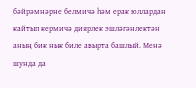бәйрәмнәрне белмичә һәм ерак юллардан кайтып кермичә диярлек эшләгәнлектән аның бик нык биле авырта башлый. Менә шунда да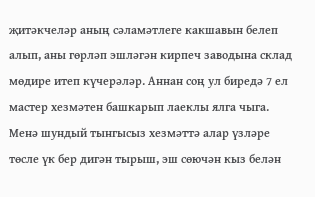җитәкчеләр аның сәламәтлеге какшавын белеп алып, аны гөрләп эшләгән кирпеч заводына склад мөдире итеп күчерәләр. Аннан соң ул биредә 7 ел мастер хезмәтен башкарып лаеклы ялга чыга.
Менә шундый тынгысыз хезмәттә алар үзләре төсле үк бер дигән тырыш, эш сөючән кыз белән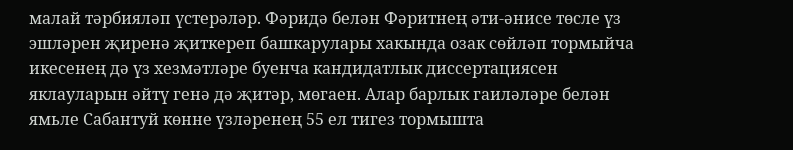малай тәрбияләп үстерәләр. Фәридә белән Фәритнең әти-әнисе төсле үз эшләрен җиренә җиткереп башкарулары хакында озак сөйләп тормыйча икесенең дә үз хезмәтләре буенча кандидатлык диссертациясен яклауларын әйтү генә дә җитәр, мөгаен. Алар барлык гаиләләре белән ямьле Сабантуй көнне үзләренең 55 ел тигез тормышта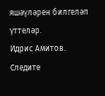яшәүләрен билгеләп үттеләр.
Идрис Амитов.
Следите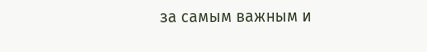за самым важным и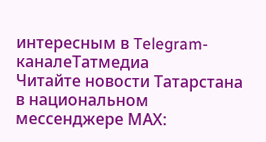интересным в Telegram-каналеТатмедиа
Читайте новости Татарстана в национальном мессенджере MАХ: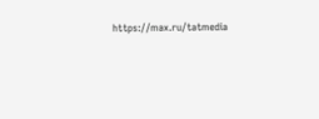https://max.ru/tatmedia